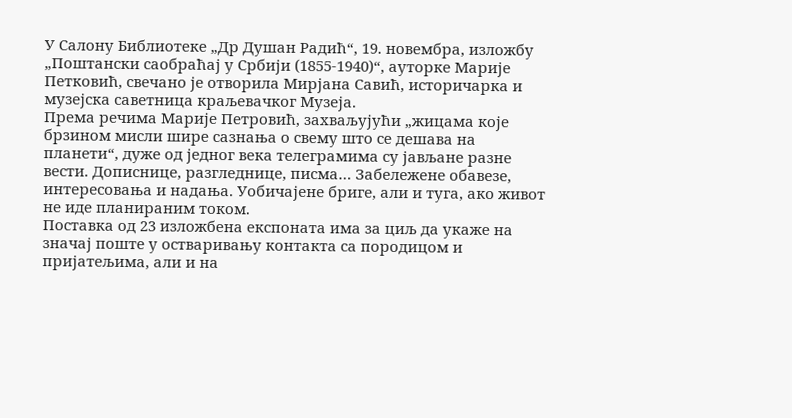У Салону Библиотеке „Др Душан Радић“, 19. новембра, изложбу „Поштански саобраћај у Србији (1855-1940)“, ауторке Марије Петковић, свечано је отворила Мирјана Савић, историчарка и музејска саветница краљевачког Музеја.
Према речима Марије Петровић, захваљујући „жицама које брзином мисли шире сазнања о свему што се дешава на планети“, дуже од једног века телеграмима су јављане разне вести. Дописнице, разгледнице, писма… Забележене обавезе, интересовања и надања. Уобичајене бриге, али и туга, ако живот не иде планираним током.
Поставка од 23 изложбена експоната има за циљ да укаже на значај поште у остваривању контакта са породицом и пријатељима, али и на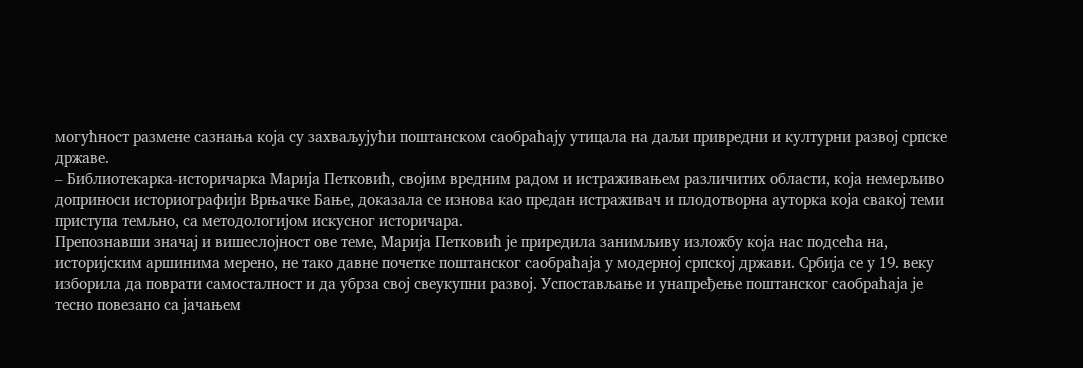могућност размене сазнања која су захваљујући поштанском саобраћају утицала на даљи привредни и културни развој српске државе.
– Библиотекарка-историчарка Марија Петковић, својим вредним радом и истраживањем различитих области, која немерљиво доприноси историографији Врњачке Бање, доказала се изнова као предан истраживач и плодотворна ауторка која свакој теми приступа темљно, са методологијом искусног историчара.
Препознавши значај и вишеслојност ове теме, Марија Петковић је приредила занимљиву изложбу која нас подсећа на, историјским аршинима мерено, не тако давне почетке поштанског саобраћаја у модерној српској држави. Србија се у 19. веку изборила да поврати самосталност и да убрза свој свеукупни развој. Успостављање и унапређење поштанског саобраћаја је тесно повезано са јачањем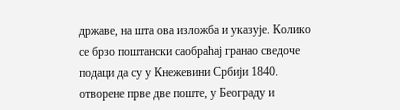државе, на шта ова изложба и указује. Колико се брзо поштански саобраћај гранао сведоче подаци да су у Кнежевини Србији 1840. отворене прве две поште, у Београду и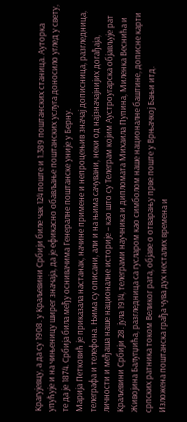Крагујевцу, а да су 1908. у Краљевини Србији биле чак 124 поште и 1.389 поштанских станица. Ауторка упућује и на чињеницу ширег значаја, да је ефикасно обављање поштанских услуга доносило углед у свету, те да је 1874. Србија била међу оснивачима Генералне поштанске уније у Берну.
Марија Петковић је приказала настанак, начине примене и непроцењив значај дописница, разгледница, телеграфа и телефона. Њима су описани, али и на њима сачувани, неки од најзначајнијих догађаја, личности и међаша наше националне историје – као што су Телеграм којим Аустроугарска објављује рат Краљевини Србији 28. јула 1914, телеграми научника и дипломата Михаила Пупина, Миленка Веснића и Живојина Балугџића, разгледница са гусларом као симболом наше националне баштине, дописне карти српских ратника током Великог рата, објаве о отварању прве поште у Врњачкој Бањи итд.
Изложена поштанска грађа чува дух несталих времена и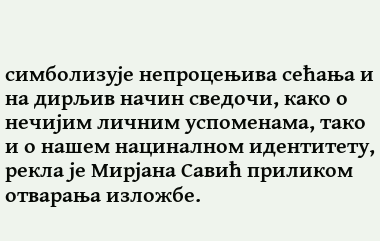симболизује непроцењива сећања и на дирљив начин сведочи, како о нечијим личним успоменама, тако и о нашем нациналном идентитету, рекла је Мирјана Савић приликом отварања изложбе.